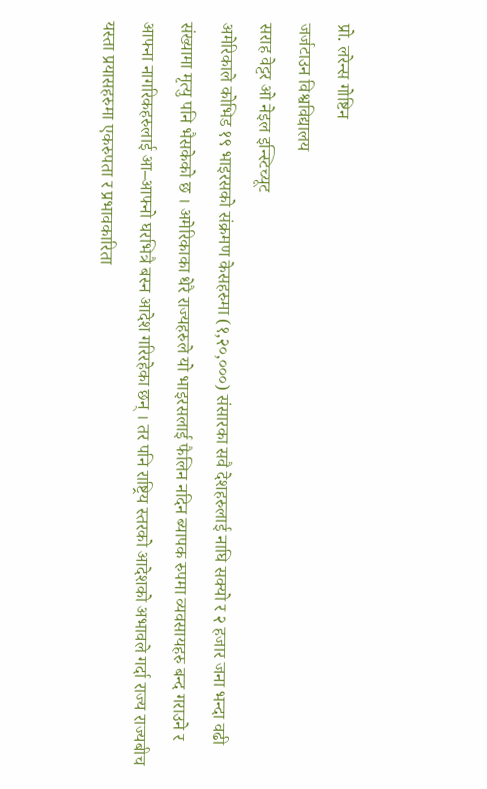प्रो. लरेन्स गोष्टिन
जर्जटाउन विश्वविद्यालय
सराह वेट्टर ओ नेइल इन्स्टिच्यूट
अमेरिकाले कोभिड १९ भाइरसको संक्रमण केसहरुमा (१,२०,०००) संसारका सवै देशहरुलाई नाघि सक्यो र २ हजार जना भन्दा वढी संख्यामा मृत्यु पनि भैसकेको छ । अमेरिकाका धेरै राज्यहरुले यो भाइरसलाई फैलिन नदिन ब्यापक रुपमा व्यवसायहरु बन्द गराउने र आफ्ना नागरिकहरुलाई आ–आफ्नो घरभित्रै बस्न आदेश गरिरहेका छन् । तर पनि राष्ट्रिय स्तरको आदेशको अभावले गर्दा राज्य राज्यबीच यस्ता प्रयासहरुमा एकरुपता र प्रभावकारिता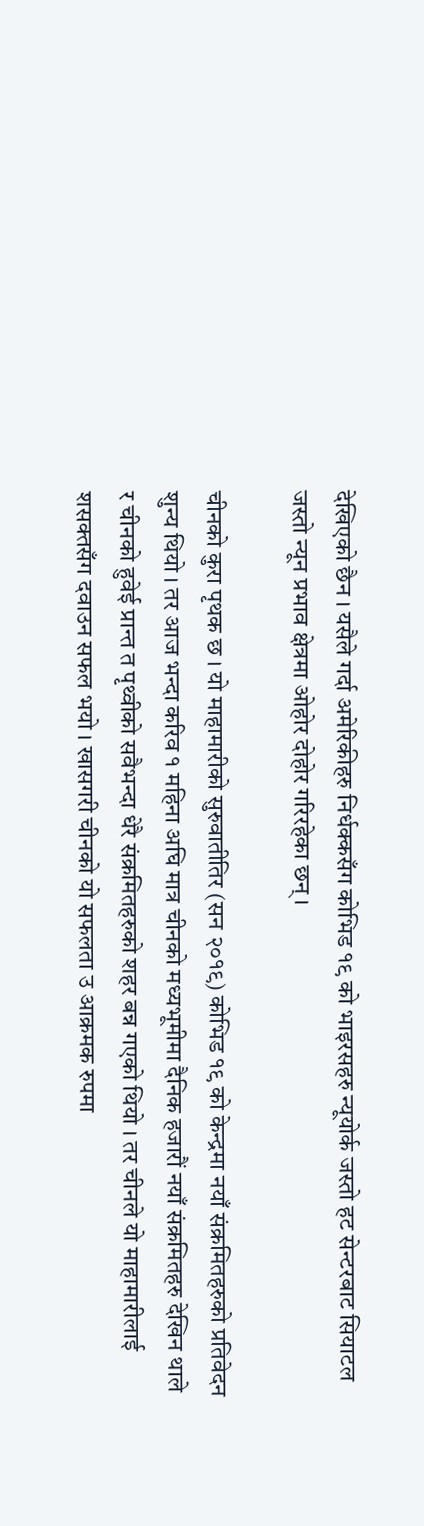देखिएको छैन । यसैले गर्दा अमेरिकीहरु निर्धक्कसँग कोभिड १९ को भाइरसहरु न्यूयोर्क जस्तो हट सेन्टरबाट सियाटल जस्तो न्यून प्रभाव क्षेत्रमा ओहोर दोहोर गरिरहेका छन् ।

चीनको कुरा पृथक छ । यो माहामारीको सुरुवातीतिर (सन २०१९) कोभिड १९ को केन्द्रमा नयाँ संक्रमितहरुको प्रतिवेदन शुन्य थियो । तर आज भन्दा करिव १ महिना अघि मात्र चीनको मध्यभूमीमा दैनिक हजारौं नयाँ संक्रमितहरु देखिन थाले र चीनको हुवेई प्रान्त त पृथ्वीको सवैभन्दा धेरै संक्रमितहरुको शहर बन्न गएको थियो । तर चीनले यो माहामारीलाई शसक्तसँग दवाउन सफल भयो । खासगरी चीनको यो सफलता उ आक्रमक रुपमा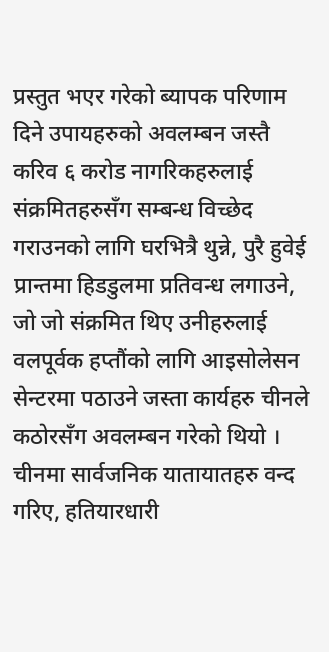प्रस्तुत भएर गरेको ब्यापक परिणाम दिने उपायहरुको अवलम्बन जस्तै करिव ६ करोड नागरिकहरुलाई संक्रमितहरुसँग सम्बन्ध विच्छेद गराउनको लागि घरभित्रै थुन्ने, पुरै हुवेई प्रान्तमा हिडडुलमा प्रतिवन्ध लगाउने, जो जो संक्रमित थिए उनीहरुलाई वलपूर्वक हप्तौंको लागि आइसोलेसन सेन्टरमा पठाउने जस्ता कार्यहरु चीनले कठोरसँग अवलम्बन गरेको थियो ।
चीनमा सार्वजनिक यातायातहरु वन्द गरिए, हतियारधारी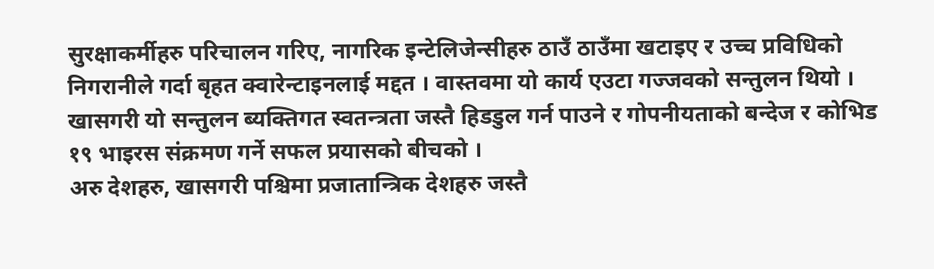सुरक्षाकर्मीहरु परिचालन गरिए, नागरिक इन्टेलिजेन्सीहरु ठाउँ ठाउँमा खटाइए र उच्च प्रविधिको निगरानीले गर्दा बृहत क्वारेन्टाइनलाई मद्दत । वास्तवमा यो कार्य एउटा गज्जवको सन्तुलन थियो । खासगरी यो सन्तुलन ब्यक्तिगत स्वतन्त्रता जस्तै हिडडुल गर्न पाउने र गोपनीयताको बन्देज र कोभिड १९ भाइरस संक्रमण गर्ने सफल प्रयासको बीचको ।
अरु देशहरु, खासगरी पश्चिमा प्रजातान्त्रिक देशहरु जस्तै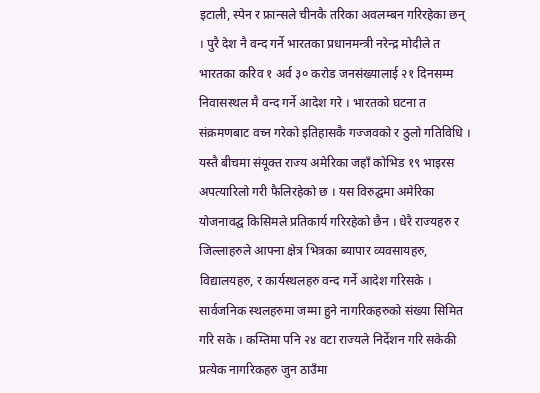इटाली, स्पेन र फ्रान्सले चीनकै तरिका अवलम्बन गरिरहेका छन् । पुरै देश नै वन्द गर्ने भारतका प्रधानमन्त्री नरेन्द्र मोदीले त भारतका करिव १ अर्व ३० करोड जनसंख्यालाई २१ दिनसम्म निवासस्थल मै वन्द गर्ने आदेश गरे । भारतको घटना त संक्रमणबाट वच्न गरेको इतिहासकै गज्जवको र ठुलो गतिविधि ।
यस्तै बीचमा संयूक्त राज्य अमेरिका जहाँ कोभिड १९ भाइरस अपत्यारिलो गरी फैलिरहेको छ । यस विरुद्घमा अमेरिका योजनावद्घ किसिमले प्रतिकार्य गरिरहेको छैन । धेरै राज्यहरु र जिल्लाहरुले आफ्ना क्षेत्र भित्रका ब्यापार व्यवसायहरु, विद्यालयहरु, र कार्यस्थलहरु वन्द गर्ने आदेश गरिसके । सार्वजनिक स्थलहरुमा जम्मा हुने नागरिकहरुको संख्या सिमित गरि सके । कम्तिमा पनि २४ वटा राज्यले निर्देशन गरि सकेकी प्रत्येक नागरिकहरु जुन ठाउँमा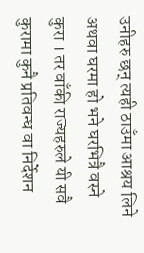उनीहरु छन् त्यही ठाउँमा आश्रय लिने अथवा घरमा हो भने घरभित्रै वस्ने कुरा । तर वाँकी राज्यहरुले यी सवै कुरामा कुनै प्रतिवन्ध वा निर्देशन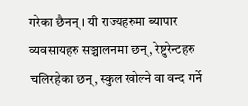गरेका छैनन् । यी राज्यहरुमा ब्यापार व्यवसायहरु सञ्चालनमा छन्, रेष्टुरेन्टहरु चलिरहेका छन्, स्कुल खोल्ने वा वन्द गर्ने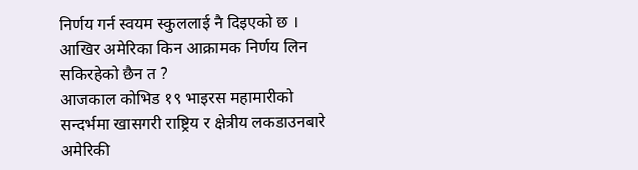निर्णय गर्न स्वयम स्कुललाई नै दिइएको छ । आखिर अमेरिका किन आक्रामक निर्णय लिन सकिरहेको छैन त ?
आजकाल कोभिड १९ भाइरस महामारीको सन्दर्भमा खासगरी राष्ट्रिय र क्षेत्रीय लकडाउनबारे अमेरिकी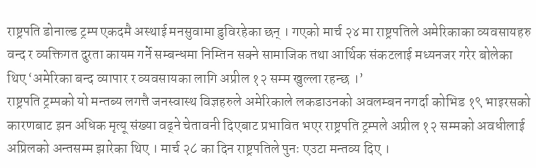राष्ट्रपति डोनाल्ड ट्रम्प एकदमै अस्थाई मनसुवामा डुविरहेका छन् । गएको मार्च २४ मा राष्ट्रपतिले अमेरिकाका व्यवसायहरु वन्द र व्यक्तिगत दुरता कायम गर्ने सम्बन्धमा निम्तिन सक्ने सामाजिक तथा आर्थिक संकटलाई मध्यनजर गरेर बोलेका थिए ‘अमेरिका बन्द व्यापार र व्यवसायका लागि अप्रील १२ सम्म खुल्ला रहन्छ ।’
राष्ट्रपति ट्रम्पको यो मन्तब्य लगत्तै जनस्वास्थ विज्ञहरुले अमेरिकाले लकडाउनको अवलम्बन नगर्दा कोभिड १९ भाइरसको कारणबाट झन अधिक मृत्यू संख्या वढ्ने चेतावनी दिएबाट प्रभावित भएर राष्ट्रपति ट्रम्पले अप्रील १२ सम्मको अवधीलाई अप्रिलको अन्तसम्म झारेका थिए । मार्च २८ का दिन राष्ट्रपतिले पुनः एउटा मन्तव्य दिए ।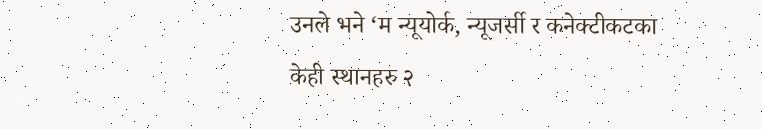उनले भने ‘म न्यूयोर्क, न्यूजर्सी र कनेक्टीकटका केही स्थानहरु २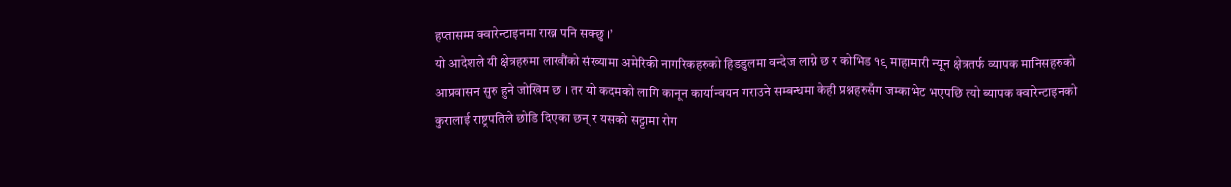हप्तासम्म क्वारेन्टाइनमा राख्न पनि सक्छु ।’
यो आदेशले यी क्षेत्रहरुमा लाखौंको संख्यामा अमेरिकी नागरिकहरुको हिडडुलमा वन्देज लाग्ने छ र कोभिड १९ माहामारी न्यून क्षेत्रतर्फ व्यापक मानिसहरुको आप्रवासन सुरु हुने जोखिम छ । तर यो कदमको लागि कानून कार्यान्वयन गराउने सम्बन्धमा केही प्रश्नहरुसँग जम्काभेट भएपछि त्यो ब्यापक क्वारेन्टाइनको कुरालाई राष्ट्रपतिले छोडि दिएका छन् र यसको सट्टामा रोग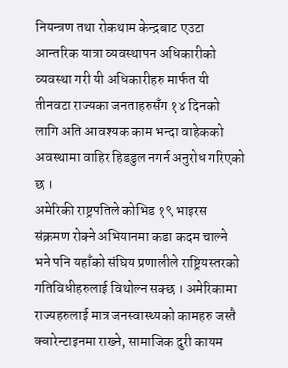नियन्त्रण तथा रोकथाम केन्द्रबाट एउटा आन्तरिक यात्रा व्यवस्थापन अधिकारीको व्यवस्था गरी यी अधिकारीहरु मार्फत यी तीनवटा राज्यका जनताहरुसँग १४ दिनको लागि अति आवश्यक काम भन्दा वाहेकको अवस्थामा वाहिर हिडडुल नगर्न अनुरोध गरिएको छ ।
अमेरिकी राष्ट्रपतिले कोभिड १९ भाइरस संक्रमण रोक्ने अभियानमा कडा कदम चाल्ने भने पनि यहाँको संघिय प्रणालीले राष्ट्रियस्तरको गतिविधीहरुलाई विथोल्न सक्छ । अमेरिकामा राज्यहरुलाई मात्र जनस्वास्थ्यको कामहरु जस्तै क्वारेन्टाइनमा राख्ने, सामाजिक दुरी कायम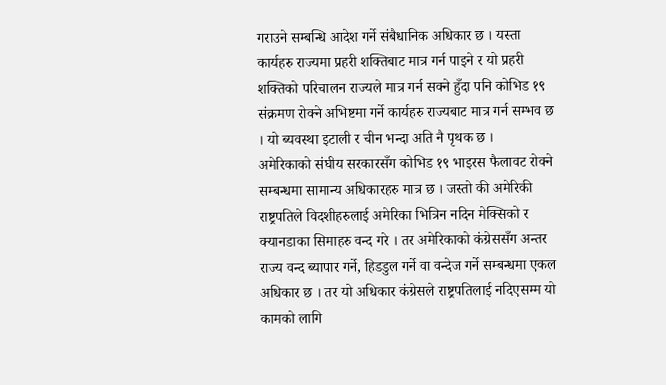गराउने सम्बन्धि आदेश गर्ने संबैधानिक अधिकार छ । यस्ता कार्यहरु राज्यमा प्रहरी शक्तिबाट मात्र गर्न पाइने र यो प्रहरी शक्तिको परिचालन राज्यले मात्र गर्न सक्ने हुँदा पनि कोभिड १९ संक्रमण रोक्ने अभिष्टमा गर्ने कार्यहरु राज्यबाट मात्र गर्न सम्भव छ । यो ब्यवस्था इटाली र चीन भन्दा अति नै पृथक छ ।
अमेरिकाको संघीय सरकारसँग कोभिड १९ भाइरस फैलावट रोक्ने सम्बन्धमा सामान्य अधिकारहरु मात्र छ । जस्तो की अमेरिकी राष्ट्रपतिले विदशीहरुलाई अमेरिका भित्रिन नदिन मेक्सिको र क्यानडाका सिमाहरु वन्द गरे । तर अमेरिकाको कंग्रेससँग अन्तर राज्य वन्द ब्यापार गर्ने, हिडडुल गर्ने वा वन्देज गर्ने सम्बन्धमा एकल अधिकार छ । तर यो अधिकार कंग्रेसले राष्ट्रपतिलाई नदिएसम्म यो कामको लागि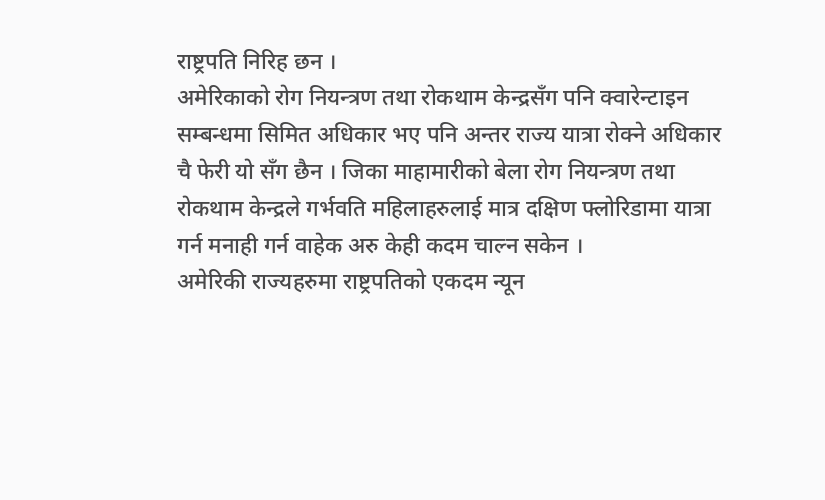राष्ट्रपति निरिह छन ।
अमेरिकाको रोग नियन्त्रण तथा रोकथाम केन्द्रसँग पनि क्वारेन्टाइन सम्बन्धमा सिमित अधिकार भए पनि अन्तर राज्य यात्रा रोक्ने अधिकार चै फेरी यो सँग छैन । जिका माहामारीको बेला रोग नियन्त्रण तथा रोकथाम केन्द्रले गर्भवति महिलाहरुलाई मात्र दक्षिण फ्लोरिडामा यात्रा गर्न मनाही गर्न वाहेक अरु केही कदम चाल्न सकेन ।
अमेरिकी राज्यहरुमा राष्ट्रपतिको एकदम न्यून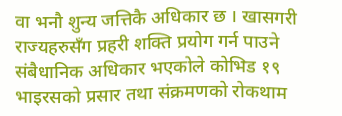वा भनौ शुन्य जत्तिकै अधिकार छ । खासगरी राज्यहरुसँग प्रहरी शक्ति प्रयोग गर्न पाउने संबैधानिक अधिकार भएकोले कोभिड १९ भाइरसको प्रसार तथा संक्रमणको रोकथाम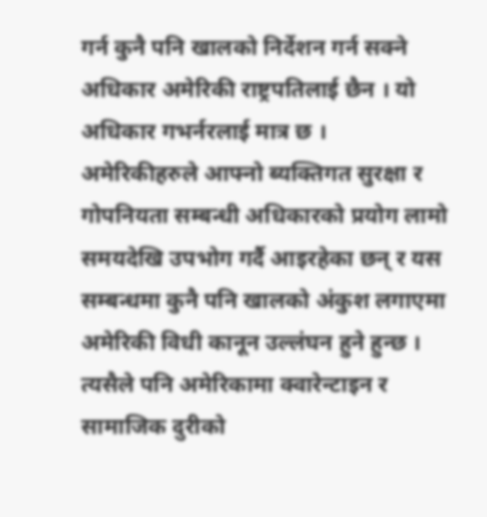गर्न कुनै पनि खालको निर्देशन गर्न सक्ने अधिकार अमेरिकी राष्ट्रपतिलाई छैन । यो अधिकार गभर्नरलाई मात्र छ । अमेरिकीहरुले आफ्नो ब्यक्तिगत सुरक्षा र गोपनियता सम्बन्धी अधिकारको प्रयोग लामो समयदेखि उपभोग गर्दै आइरहेका छन् र यस सम्बन्धमा कुनै पनि खालको अंकुश लगाएमा अमेरिकी विधी कानून उल्लंघन हुने हुन्छ । त्यसैले पनि अमेरिकामा क्वारेन्टाइन र सामाजिक दुरीको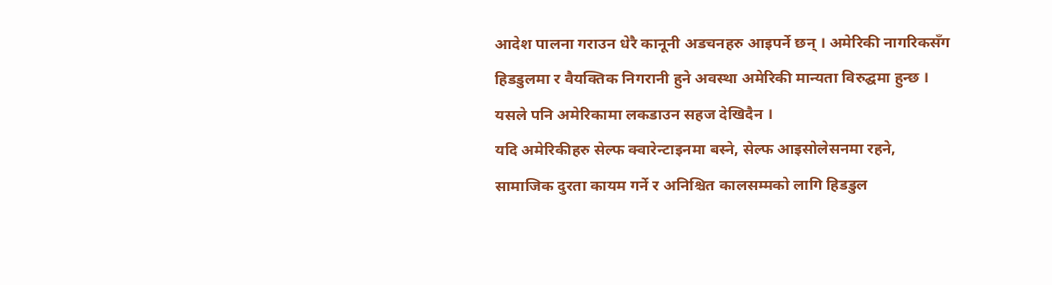आदेश पालना गराउन धेरै कानूनी अडचनहरु आइपर्ने छन् । अमेरिकी नागरिकसँग हिडडुलमा र वैयक्तिक निगरानी हुने अवस्था अमेरिकी मान्यता विरुद्घमा हुन्छ । यसले पनि अमेरिकामा लकडाउन सहज देखिदैन ।
यदि अमेरिकीहरु सेल्फ क्वारेन्टाइनमा बस्ने, सेल्फ आइसोलेसनमा रहने, सामाजिक दुरता कायम गर्ने र अनिश्चित कालसम्मको लागि हिडडुल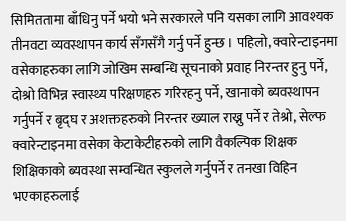सिमिततामा बाँधिनु पर्ने भयो भने सरकारले पनि यसका लागि आवश्यक तीनवटा व्यवस्थापन कार्य सँगसँगै गर्नु पर्ने हुन्छ । पहिलो, क्वारेन्टाइनमा वसेकाहरुका लागि जोखिम सम्बन्धि सूचनाको प्रवाह निरन्तर हुनु पर्ने, दोश्रो विभिन्न स्वास्थ्य परिक्षणहरु गरिरहनु पर्ने, खानाको ब्यवस्थापन गर्नुपर्ने र बृद्घ र अशक्तहरुको निरन्तर ख्याल राख्नु पर्ने र तेश्रो, सेल्फ क्वारेन्टाइनमा वसेका केटाकेटीहरुको लागि वैकल्पिक शिक्षक शिक्षिकाको ब्यवस्था सम्वन्धित स्कुलले गर्नुपर्ने र तनखा विहिन भएकाहरुलाई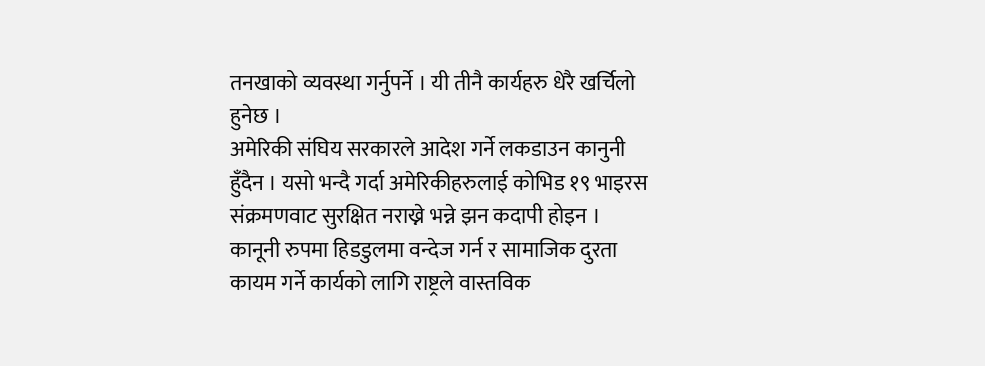तनखाको व्यवस्था गर्नुपर्ने । यी तीनै कार्यहरु धेरै खर्चिलो हुनेछ ।
अमेरिकी संघिय सरकारले आदेश गर्ने लकडाउन कानुनी हुँदैन । यसो भन्दै गर्दा अमेरिकीहरुलाई कोभिड १९ भाइरस संक्रमणवाट सुरक्षित नराख्ने भन्ने झन कदापी होइन । कानूनी रुपमा हिडडुलमा वन्देज गर्न र सामाजिक दुरता कायम गर्ने कार्यको लागि राष्ट्रले वास्तविक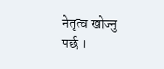नेतृत्व खोज्नु पर्छ ।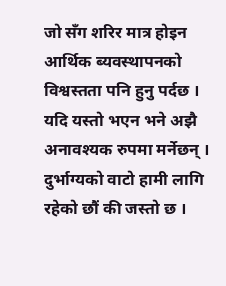जो सँग शरिर मात्र होइन आर्थिक ब्यवस्थापनको विश्वस्तता पनि हुनु पर्दछ । यदि यस्तो भएन भने अझै अनावश्यक रुपमा मर्नेछन् । दुर्भाग्यको वाटो हामी लागि रहेको छौं की जस्तो छ ।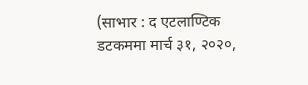(साभार : द एटलाण्टिक डटकममा मार्च ३१, २०२०,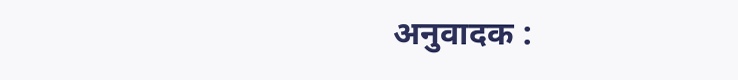अनुवादक :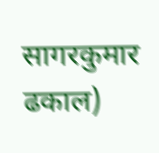सागरकुमार ढकाल)